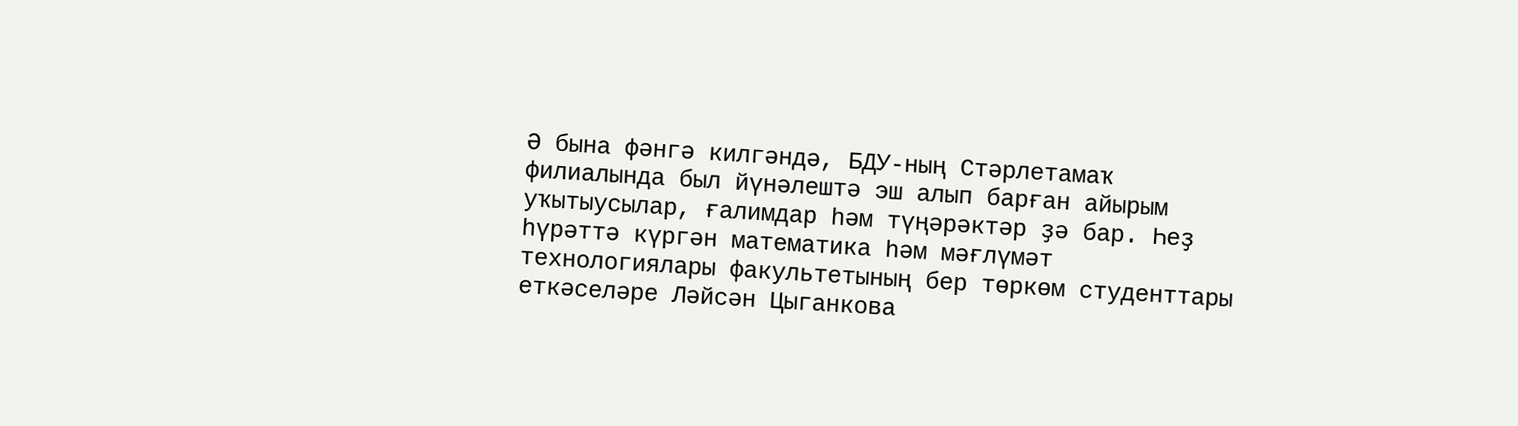Ә бына фәнгә килгәндә, БДУ-ның Стәрлетамаҡ филиалында был йүнәлештә эш алып барған айырым уҡытыусылар, ғалимдар һәм түңәрәктәр ҙә бар. Һеҙ һүрәттә күргән математика һәм мәғлүмәт технологиялары факультетының бер төркөм студенттары еткәселәре Ләйсән Цыганкова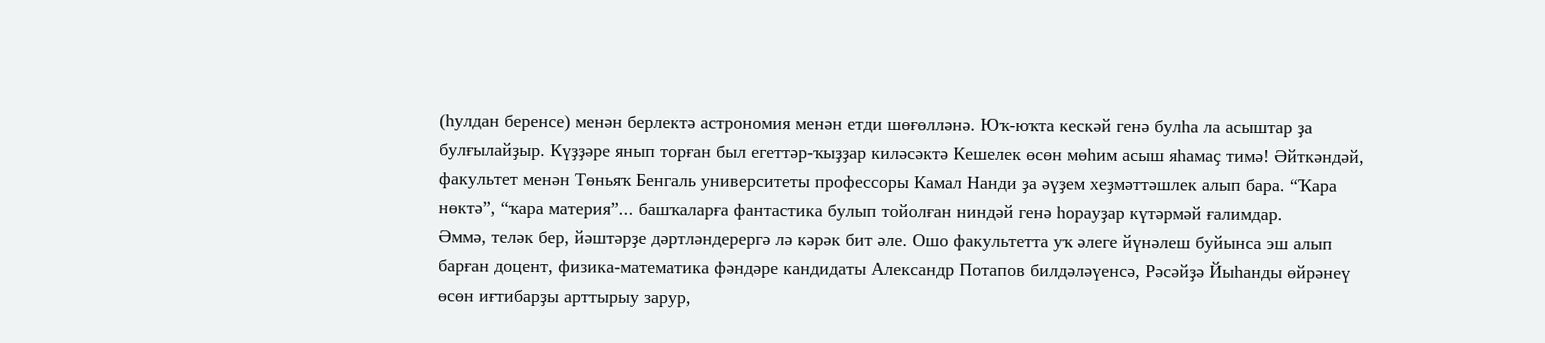(һулдан беренсе) менән берлектә астрономия менән етди шөғөлләнә. Юҡ-юҡта кескәй генә булһа ла асыштар ҙа булғылайҙыр. Күҙҙәре янып торған был егеттәр-ҡыҙҙар киләсәктә Кешелек өсөн мөһим асыш яһамаҫ тимә! Әйткәндәй, факультет менән Төньяҡ Бенгаль университеты профессоры Камал Нанди ҙа әүҙем хеҙмәттәшлек алып бара. “Ҡара нөктә”, “ҡара материя”... башҡаларға фантастика булып тойолған ниндәй генә һорауҙар күтәрмәй ғалимдар.
Әммә, теләк бер, йәштәрҙе дәртләндерергә лә кәрәк бит әле. Ошо факультетта уҡ әлеге йүнәлеш буйынса эш алып барған доцент, физика-математика фәндәре кандидаты Александр Потапов билдәләүенсә, Рәсәйҙә Йыһанды өйрәнеү өсөн иғтибарҙы арттырыу зарур,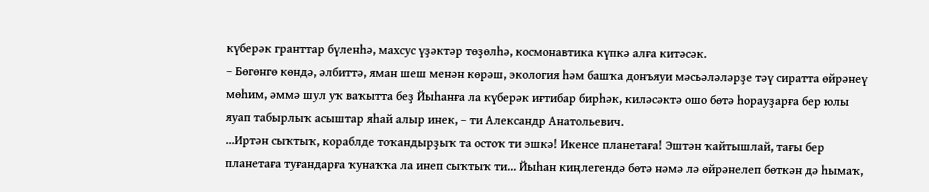күберәк гранттар бүленһә, махсус үҙәктәр төҙөлһә, космонавтика күпкә алға китәсәк.
– Бөгөнгө көндә, әлбиттә, яман шеш менән көрәш, экология һәм башҡа донъяуи мәсьәләләрҙе тәү сиратта өйрәнеү мөһим, әммә шул уҡ ваҡытта беҙ Йыһанға ла күберәк иғтибар бирһәк, киләсәктә ошо бөтә һорауҙарға бер юлы яуап табырлыҡ асыштар яһай алыр инек, – ти Александр Анатольевич.
...Иртән сыҡтыҡ, кораблде тоҡандырҙыҡ та остоҡ ти эшкә! Икенсе планетаға! Эштән ҡайтышлай, тағы бер планетаға туғандарға ҡунаҡҡа ла инеп сыҡтыҡ ти... Йыһан киңлегендә бөтә нәмә лә өйрәнелеп бөткән дә һымаҡ,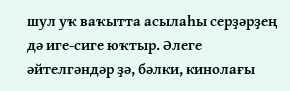шул уҡ ваҡытта асылаһы серҙәрҙең дә иге-сиге юҡтыр. Әлеге әйтелгәндәр ҙә, бәлки, кинолағы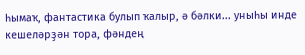һымаҡ, фантастика булып ҡалыр, ә бәлки... уныһы инде кешеләрҙән тора, фәндең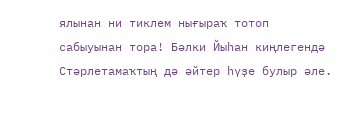ялынан ни тиклем нығыраҡ тотоп сабыуынан тора! Бәлки Йыһан киңлегендә Стәрлетамаҡтың дә әйтер һүҙе булыр әле.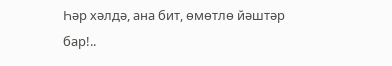Һәр хәлдә, ана бит, өмөтлө йәштәр бар!..